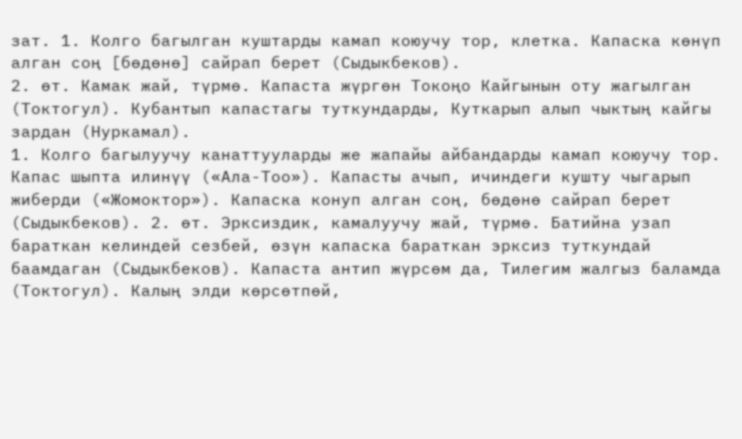зат. 1. Колго багылган куштарды камап коюучу тор, клетка. Капаска көнүп алган соң [бөдөнө] сайрап берет (Сыдыкбеков).
2. өт. Камак жай, түрмө. Капаста жүргөн Токоңо Кайгынын оту жагылган (Токтогул). Кубантып капастагы туткундарды, Куткарып алып чыктың кайгы зардан (Нуркамал).
1. Колго багылуучу канаттууларды же жапайы айбандарды камап коюучу тор. Капас шыпта илинүү («Ала-Тоо»). Капасты ачып, ичиндеги кушту чыгарып жиберди («Жомоктор»). Капаска конуп алган соң, бөдөнө сайрап берет (Сыдыкбеков). 2. өт. Эрксиздик, камалуучу жай, түрмө. Батийна узап бараткан келиндей сезбей, өзүн капаска бараткан эрксиз туткундай баамдаган (Сыдыкбеков). Капаста антип жүрсөм да, Тилегим жалгыз баламда (Токтогул). Калың элди көрсөтпөй,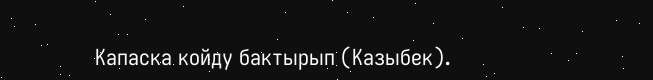Капаска койду бактырып (Казыбек).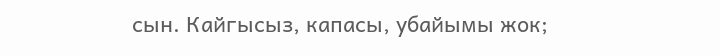сын. Кайгысыз, капасы, убайымы жок;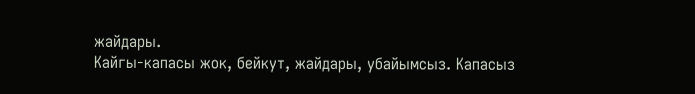жайдары.
Кайгы-капасы жок, бейкут, жайдары, убайымсыз. Капасыз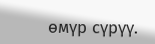өмүр сүрүү.